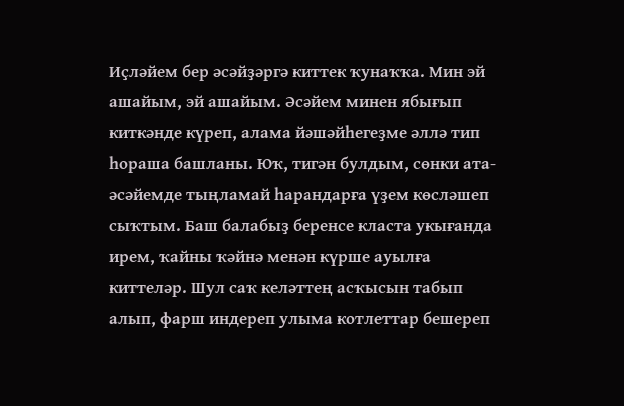Иҫләйем бер әсәйҙәргә киттек ҡунаҡҡа. Мин эй ашайым, эй ашайым. Әсәйем минен ябығып киткәнде күреп, алама йәшәйһегеҙме әллә тип һораша башланы. Юҡ, тигән булдым, сөнки ата-әсәйемде тыңламай һарандарға үҙем көсләшеп сыҡтым. Баш балабыҙ беренсе класта укығанда ирем, ҡайны ҡәйнә менән күрше ауылға киттеләр. Шул саҡ келәттең асҡысын табып алып, фарш индереп улыма котлеттар бешереп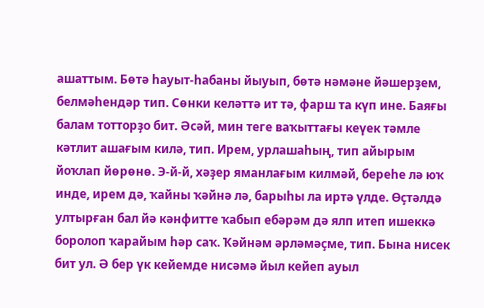ашаттым. Бөтә һауыт-һабаны йыуып, бөтә нәмәне йәшерҙем, белмәһендәр тип. Сөнки келәттә ит тә, фарш та күп ине. Баяғы балам тотторҙо бит. Әсәй, мин теге ваҡыттағы кеүек тәмле кәтлит ашағым килә, тип. Ирем, урлашаһың, тип айырым йоҡлап йөрөнө. Э-й-й, хәҙер яманлағым килмәй, береһе лә юҡ инде, ирем дә, ҡайны ҡәйнә лә, барыһы ла иртә үлде. Өҫтәлдә ултырған бал йә кәнфитте ҡабып ебәрәм дә ялп итеп ишеккә боролоп ҡарайым һәр саҡ. Ҡәйнәм әрләмәҫме, тип. Бына нисек бит ул. Ә бер үк кейемде нисәмә йыл кейеп ауыл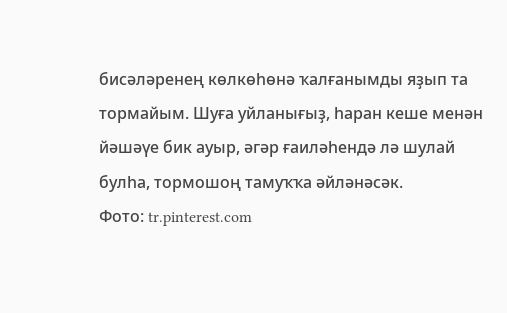бисәләренең көлкөһөнә ҡалғанымды яҙып та тормайым. Шуға уйланығыҙ, һаран кеше менән йәшәүе бик ауыр, әгәр ғаиләһендә лә шулай булһа, тормошоң тамуҡҡа әйләнәсәк.
Фото: tr.pinterest.com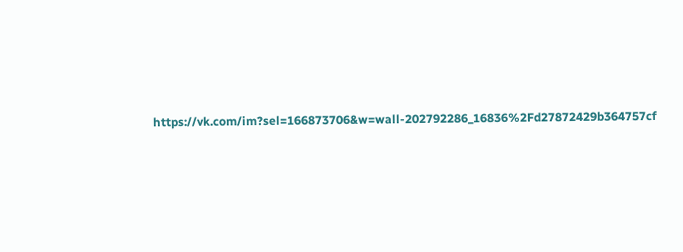https://vk.com/im?sel=166873706&w=wall-202792286_16836%2Fd27872429b364757cf